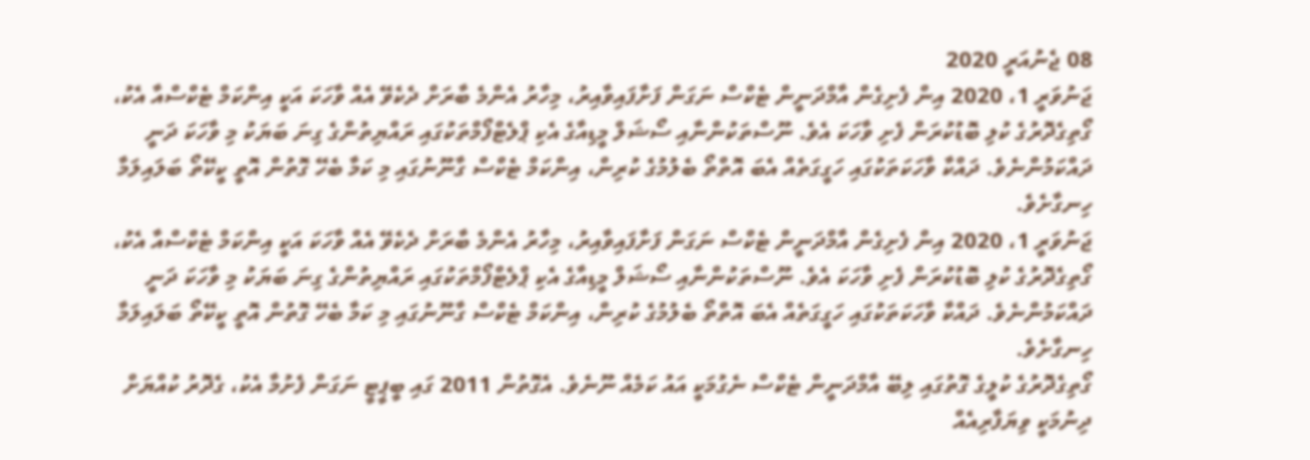08 ޖެނުއަރީ 2020
ޖަނުވަރީ 1، 2020 އިން ފެށިގެން އާމްދަނީން ޓެކްސް ނަގަން ފަށާފައިވާއިރު، މިހާރު އެންމެ ބާރަށް ދެކެވޭ އެއް ވާހަކަ އަކީ އިންކަމް ޓެކްސްއާ އެކު، ގޯތިގެދޮރުގެ ކުލި ބޮޑުކުރަން ފެށި ވާހަކަ އެވެ. ނޫސްތަކުންނާއި ސޯޝަލް މީޑިއާގެ އެކި ޕްލެޓްފޯމްތަކުގައި ރައްޔިތުންގެ ގިނަ ބަޔަކު މި ވާހަކަ ދަނީ ދައްކަމުންނެވެ. ދައްކާ ވާހަކަތަކުގައި ހަގީގަތެއް އެބަ އޮތްތޯ ބެލުމުގެ ކުރިން، އިންކަމް ޓެކްސް ގާނޫނުގައި މި ކަމާ ބެހޭ ގޮތުން އޮތީ ކީކޭތޯ ބަލައިލަމާ ހިނގާށެވެ.
ޖަނުވަރީ 1، 2020 އިން ފެށިގެން އާމްދަނީން ޓެކްސް ނަގަން ފަށާފައިވާއިރު، މިހާރު އެންމެ ބާރަށް ދެކެވޭ އެއް ވާހަކަ އަކީ އިންކަމް ޓެކްސްއާ އެކު، ގޯތިގެދޮރުގެ ކުލި ބޮޑުކުރަން ފެށި ވާހަކަ އެވެ. ނޫސްތަކުންނާއި ސޯޝަލް މީޑިއާގެ އެކި ޕްލެޓްފޯމްތަކުގައި ރައްޔިތުންގެ ގިނަ ބަޔަކު މި ވާހަކަ ދަނީ ދައްކަމުންނެވެ. ދައްކާ ވާހަކަތަކުގައި ހަގީގަތެއް އެބަ އޮތްތޯ ބެލުމުގެ ކުރިން، އިންކަމް ޓެކްސް ގާނޫނުގައި މި ކަމާ ބެހޭ ގޮތުން އޮތީ ކީކޭތޯ ބަލައިލަމާ ހިނގާށެވެ.
ގޯތިގެދޮރުގެ ކުލީގެ ގޮތުގައި ލިބޭ އާމްދަނީން ޓެކްސް ނެގުމަކީ އައު ކަމެއް ނޫނެވެ. އެގޮތުން 2011 ގައި ބީޕީޓީ ނަގަން ފެށުމާ އެކު، ގެދޮރު ކުއްޔަށް ދިނުމަކީ ވިޔަފާރިއެއް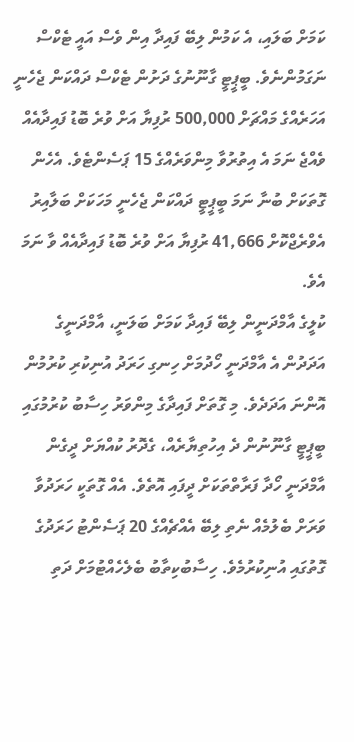ކަމަށް ބަލައި، އެ ކަމުން ލިބޭ ފައިދާ އިން ވެސް އައީ ޓެކްސް ނަގަމުންނެވެ. ބީޕީޓީ ގާނޫނުގެ ދަށުން ޓެކްސް ދައްކަން ޖެހެނީ އަހަރެއްގެ މައްޗަށް 500,000 ރުފިޔާ އަށް ވުރެ ބޮޑު ފައިދާއެއް ވެއްޖެ ނަމަ އެ އިތުރުވާ މިންވަރެއްގެ 15 ޕަސެންޓެވެ. އެހެން ގޮތަކަށް ބުނާ ނަމަ ބީޕީޓީ ދައްކަން ޖެހެނީ މަހަކަށް ބަލާއިރު އެވްރެޖްކޮށް 41,666 ރުފިޔާ އަށް ވުރެ ބޮޑު ފައިދާއެއް ވާ ނަމަ އެވެ.
ކުލީގެ އާމްދަނީން ލިބޭ ފައިދާ ކަމަށް ބަލަނީ، އާމްދަނީގެ އަދަދުން އެ އާމްދަނީ ހޯދުމަށް ހިނގި ހަރަދު އުނިކުރި ކުރުމުން އޮންނަ އަދަދެވެ. މި ގޮތަށް ފައިދާގެ މިންވަރު ހިސާބު ކުރުމުގައި ބީޕީޓީ ގާނޫނުން ދެ އިހުތިޔާރެއް، ގެދޮރު ކުއްޔަށް ދީގެން އާމްދަނީ ހޯދާ ފަރާތްތަކަށް ދީފައި އޮތެވެ. އެއް ގޮތަކީ ހަރަދުވާ ވަރަށް ބެލުމެއް ނެތި ލިބޭ އެއްޗެއްގެ 20 ޕަސެންޓު ހަރަދުގެ ގޮތުގައި އުނިކުރުމެވެ. ހިސާބުކިތާބު ބެލެހެއްޓުމަށް ދަތި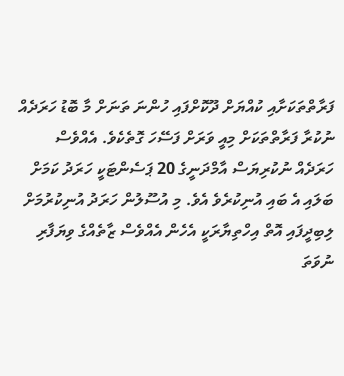ފަރާތްތަކަށާއި ކުއްޔަށް ދޫކޮށްފައި ހުންނަ ތަނަށް މާ ބޮޑު ހަރަދެއް ނުކުރާ ފަރާތްތަކަށް މިއީ ވަރަށް ފަސޭހަ ގޮތެކެވެ. އެއްވެސް ހަރަދެއް ނުކުރިޔަސް އާމްދަނީގެ 20 ޕަސެންޓަކީ ހަރަދު ކަމަށް ބަލައި އެ ބައި އުނިކުރެވެ އެވެ. މި އުސޫލުން ހަރަދު އުނިކުރުމަށް ލިބިދީފައި އޮތް އިހްތިޔާރަކީ އެހެން އެއްވެސް ޒާތެއްގެ ވިޔަފާރި ނުވަތަ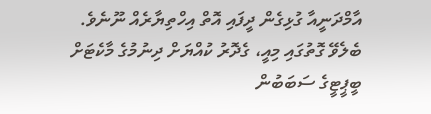އާމްދަނީއާ ގުޅިގެން ދީފައި އޮތް އިހްތިޔާރެއް ނޫނެވެ. ބެލެވޭ ގޮތުގައި މިއީ، ގެދޮރު ކުއްޔަށް ދިނުމުގެ މާކެޓަށް ބީޕީޓީގެ ސަބަބުން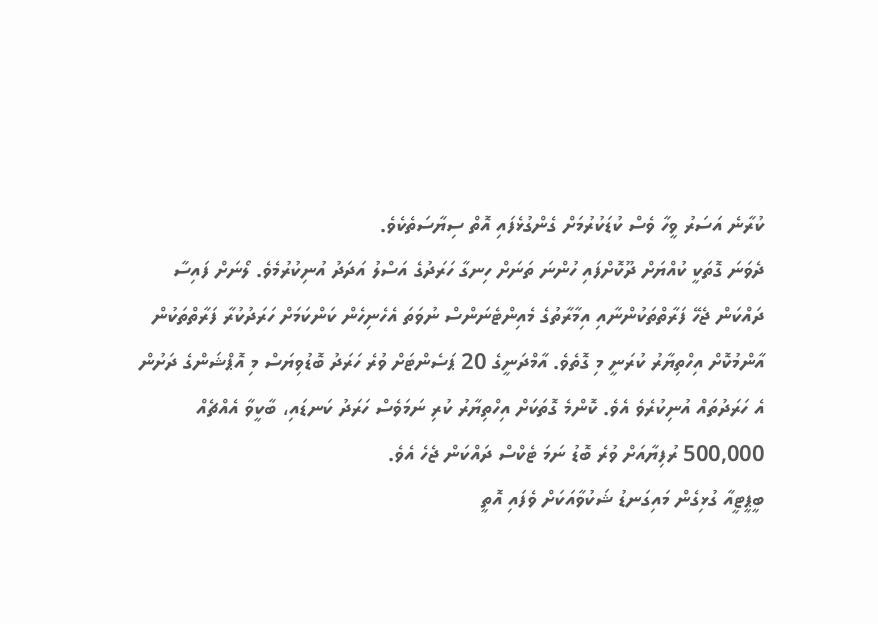ކުރާނެ އަސަރު ވީހާ ވެސް ކުޑަކުރުމަށް ގެންގުޅެފައި އޮތް ސިޔާސަތެކެވެ.
ދެވަނަ ގޮތަކީ ކުއްޔަށް ދޫކޮށްފައި ހުންނަ ތަނަށް ހިނގާ ހަރަދުގެ އަސްލު އަދަދު އުނިކުރުމެވެ. ލޯނަށް ފައިސާ ދައްކަން ޖެހޭ ފަރާތްތަކުންނާއި އިމާރާތުގެ މެއިންޓެނަންސް ނުވަތަ އެހެނިހެން ކަންކަމަށް ހަރަދުކުރާ ފަރާތްތަކުން އާންމުކޮށް އިހްތިޔާރު ކުރަނީ މި ގޮތެވެ. އާމްދަނީގެ 20 ޕަސެންޓަށް ވުރެ ހަރަދު ބޮޑުވިޔަސް މި އޮޕްޝަންގެ ދަށުން އެ ހަރަދުތައް އުނިކުރެވެ އެވެ. ކޮންމެ ގޮތަކަށް އިހްތިޔާރު ކުރި ނަމަވެސް ހަރަދު ކަނޑައި، ބާކީވާ އެއްޗެއް 500,000 ރުފިޔާއަށް ވުރެ ބޮޑު ނަމަ ޓެކްސް ދައްކަން ޖެހެ އެވެ.
ބީޕީޓީއާ ގުޅިގެން މައިގަނޑު ޝަކުވާއަކަށް ވެފައި އޮތީ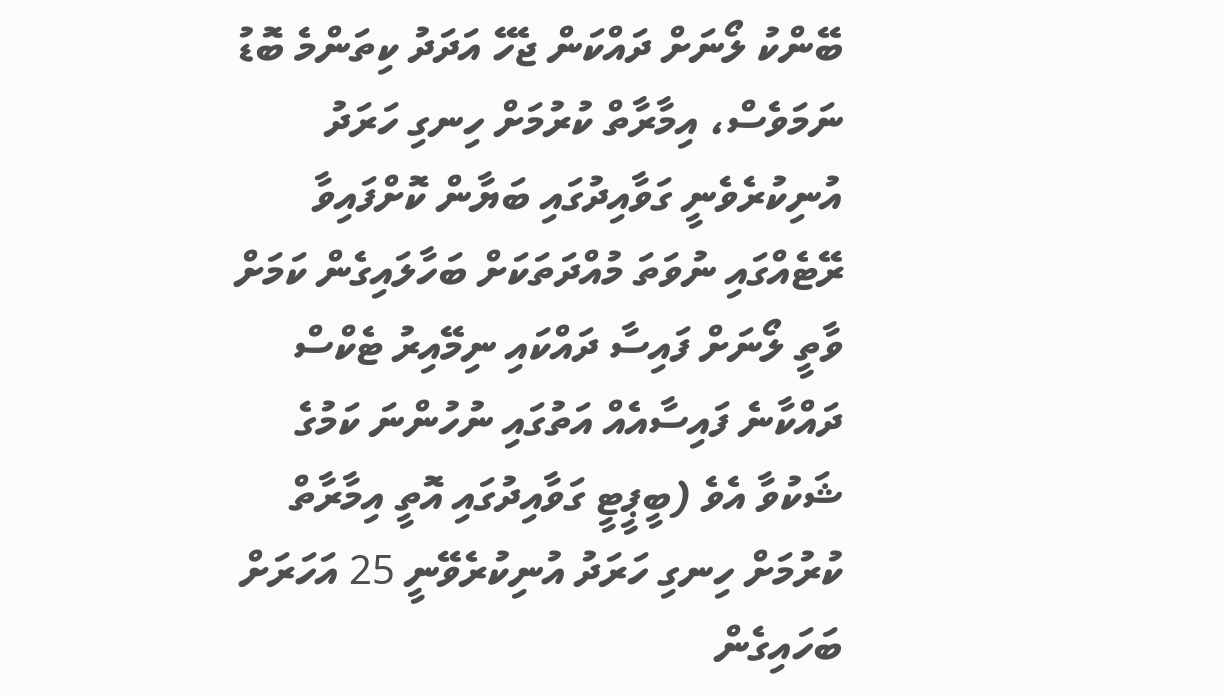ބޭންކު ލޯނަށް ދައްކަން ޖެހޭ އަދަދު ކިތަންމެ ބޮޑު ނަމަވެސް، އިމާރާތް ކުރުމަށް ހިނގި ހަރަދު އުނިކުރެވެނީ ގަވާއިދުގައި ބަޔާން ކޮށްފައިވާ ރޭޓެއްގައި ނުވަތަ މުއްދަތަކަށް ބަހާލައިގެން ކަމަށް ވާތީ ލޯނަށް ފައިސާ ދައްކައި ނިމޭއިރު ޓެކްސް ދައްކާނެ ފައިސާއެއް އަތުގައި ނުހުންނަ ކަމުގެ ޝަކުވާ އެވެ (ބީޕީޓީ ގަވާއިދުގައި އޮތީ އިމާރާތް ކުރުމަށް ހިނގި ހަރަދު އުނިކުރެވޭނީ 25 އަހަރަށް ބަހައިގެން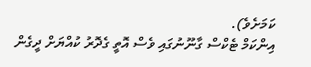ކަމަށެވެ).
އިންކަމް ޓެކްސް ގާނޫނުގައި ވެސް އޮތީ ގެދޮރު ކުއްޔަށް ދީގެން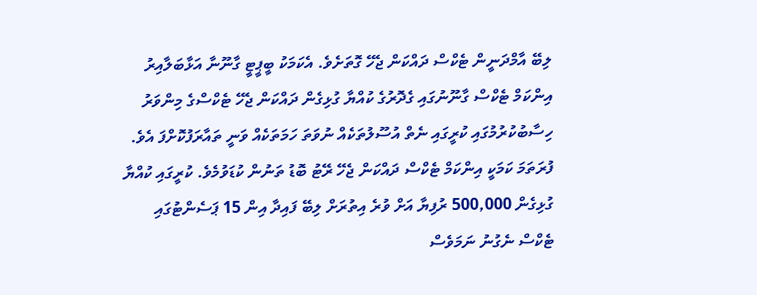ލިބޭ އާމްދަނީން ޓެކްސް ދައްކަން ޖެހޭ ގޮތަށެވެ. އެކަމަކު ބީޕީޓީ ގާނޫނާ އަޅާބަލާއިރު އިންކަމް ޓެކްސް ގާނޫނުގައި ގެދޮރުގެ ކުއްޔާ ގުޅިގެން ދައްކަން ޖެހޭ ޓެކްސްގެ މިންވަރު ހިސާބުކުރުމުގައި ކުރީގައި ނެތް އުސޫލުތަކެއް ނުވަތަ ހަމަތަކެއް ވަނީ ތައާރަފުކޮށްފަ އެވެ.
ފުރަތަމަ ކަމަކީ އިންކަމް ޓެކްސް ދައްކަން ޖެހޭ ރޭޓު ބޮޑު ތަނުން ކުޑަވުމެވެ. ކުރީގައި ކުއްޔާ ގުޅިގެން 500,000 ރުފިޔާ އަށް ވުރެ އިތުރަށް ލިބޭ ފައިދާ އިން 15 ޕަސެންޓުގައި ޓެކްސް ނެގުނު ނަމަވެސް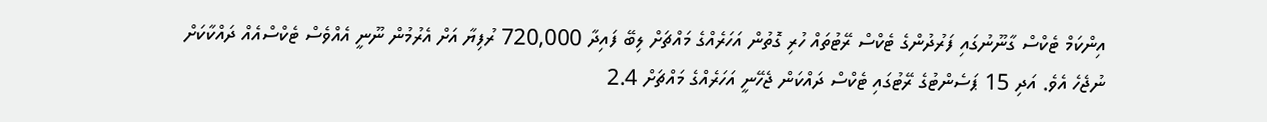އިންކަމް ޓެކްސް ގާނޫނުގައި ފަރުދުންގެ ޓެކްސް ރޭޓުތައް ހުރި ގޮތުން އަހަރެއްގެ މައްޗަށް ލިބޭ ފައިދާ 720,000 ރުފިޔާ އަށް އެރުމުން ނޫނީ އެއްވެސް ޓެކްސްއެއް ދައްކާކަށް ނުޖެހެ އެވެ. އަދި 15 ޕަސެންޓުގެ ރޭޓުގައި ޓެކްސް ދައްކަން ޖެހޭނީ އަހަރެއްގެ މައްޗަށް 2.4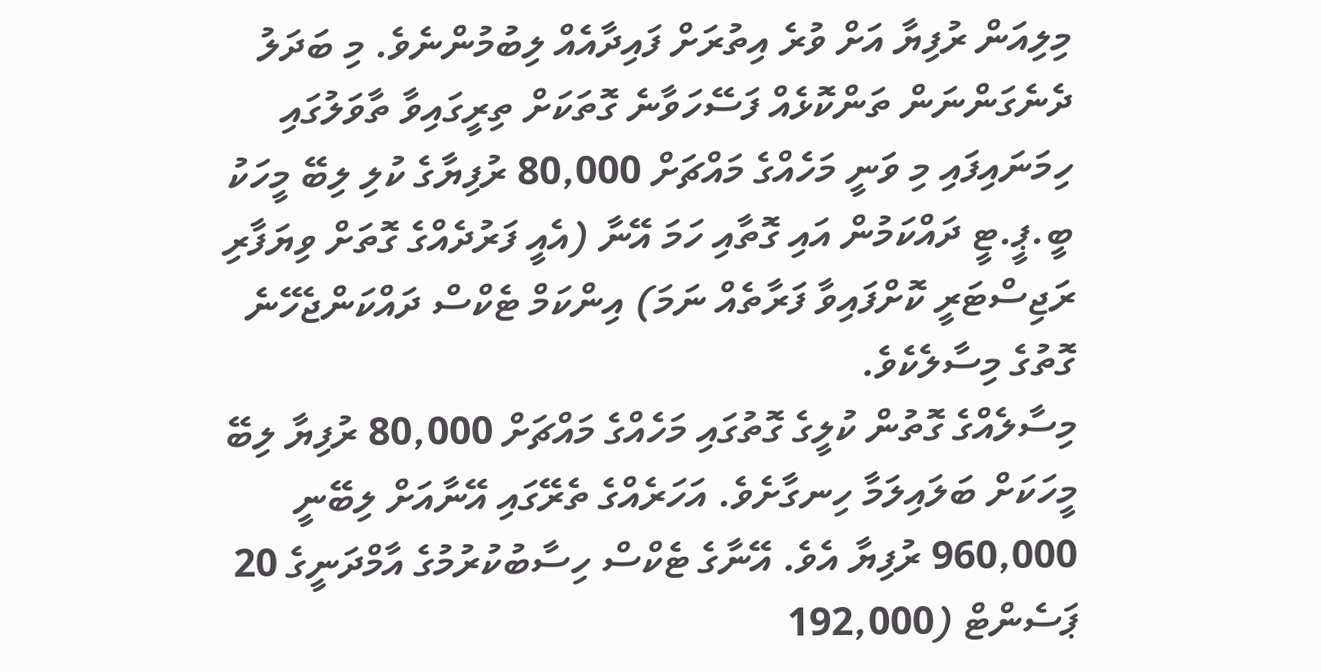މިލިއަން ރުފިޔާ އަށް ވުރެ އިތުރަށް ފައިދާއެއް ލިބުމުންނެވެ. މި ބަދަލު ދެނެގަންނަން ތަންކޮޅެއް ފަސޭހަވާނެ ގޮތަކަށް ތިރީގައިވާ ތާވަލުގައި ހިމަނައިފައި މި ވަނީ މަހެއްގެ މައްޗަށް 80,000 ރުފިޔާގެ ކުލި ލިބޭ މީހަކު ބީ.ޕީ.ޓީ ދައްކަމުން އައި ގޮތާއި ހަމަ އޭނާ (އެއީ ފަރުދެއްގެ ގޮތަށް ވިޔަފާރި ރަޖިސްޓަރީ ކޮށްފައިވާ ފަރާތެއް ނަމަ) އިންކަމް ޓެކްސް ދައްކަންޖެހޭނެ ގޮތުގެ މިސާލެކެވެ.
މިސާލެއްގެ ގޮތުން ކުލީގެ ގޮތުގައި މަހެއްގެ މައްޗަށް 80,000 ރުފިޔާ ލިބޭ މީހަކަށް ބަލައިލަމާ ހިނގާށެވެ. އަހަރެއްގެ ތެރޭގައި އޭނާއަށް ލިބޭނީ 960,000 ރުފިޔާ އެވެ. އޭނާގެ ޓެކްސް ހިސާބުކުރުމުގެ އާމްދަނީގެ 20 ޕަސެންޓް (192,000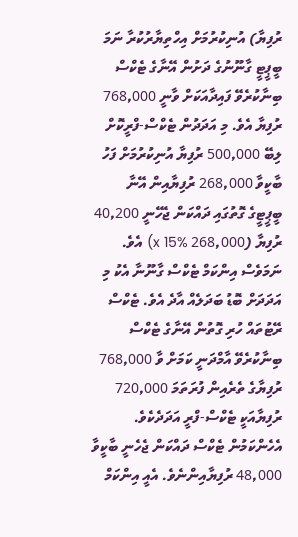ރުފިޔާ) އުނިކުރުމަށް އިހްތިޔާރުކުރާ ނަމަ ބީޕީޓީ ގާނޫނުގެ ދަށުން އޭނާގެ ޓެކްސް ބިނާކުރެވޭ ފައިދާއަކަށް ވާނީ 768,000 ރުފިޔާ އެވެ. މި އަދަދުން ޓެކްސް-ފްރީކޮށް ލިބޭ 500,000 ރުފިޔާ އުނިކުރުމަށް ފަހު ބާކީވާ 268,000 ރުފިޔާއިން އޭނާ ބީޕީޓީގެ ގޮތުގައި ދައްކަން ޖެހޭނީ 40,200 ރުފިޔާ (268,000 x 15%) އެވެ.
ނަމަވެސް އިންކަމް ޓެކްސް ގާނޫނާ އެކު މި އަދަދަށް ބޮޑު ބަދަލެއް އާދެ އެވެ. ޓެކްސް ރޭޓުތައް ހުރި ގޮތުން އޭނާގެ ޓެކްސް ބިނާކުރެވޭ އާމްދަނީ ކަމަށް ވާ 768,000 ރުފިޔާގެ ތެރެއިން ފުރަތަމަ 720,000 ރުފިޔާއަކީ ޓެކްސް-ފްރީ އަދަދެކެވެ. އެހެންކަމުން ޓެކްސް ދައްކަން ޖެހެނީ ބާކީވާ 48,000 ރުފިޔާއިންނެވެ. އެއީ އިންކަމް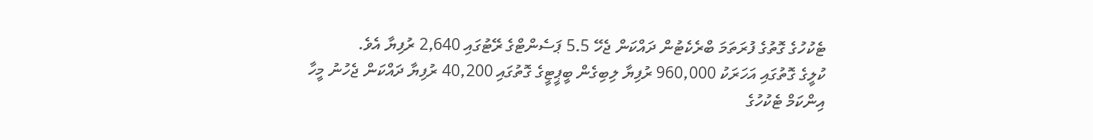ޓެކުހުގެ ގޮތުގެ ފުރަތަމަ ބްރެކެޓުން ދައްކަން ޖެހޭ 5.5 ޕަސެންޓްގެ ރޭޓުގައި 2,640 ރުފިޔާ އެވެ.
ކުލީގެ ގޮތުގައި އަހަރަކު 960,000 ރުފިޔާ ލިބިގެން ބީޕީޓީގެ ގޮތުގައި 40,200 ރުފިޔާ ދައްކަން ޖެހުނު މީހާ އިންކަމް ޓެކުހުގެ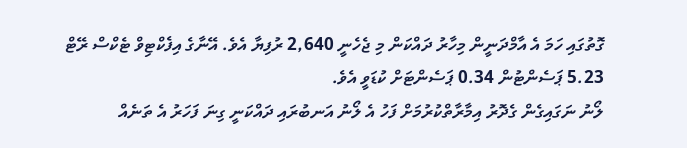ގޮތުގައި ހަމަ އެ އާމްދަނީން މިހާރު ދައްކަން މި ޖެހެނީ 2,640 ރުފިޔާ އެވެ. އޭނާގެ އިފެކްޓިވް ޓެކްސް ރޭޓް 5.23 ޕަސެންޓުން 0.34 ޕަސެންޓަށް ކުޑަވީ އެވެ.
ލޯނު ނަގައިގެން ގެދޮރު އިމާރާތްކުރުމަށް ފަހު އެ ލޯނު އަނބުރައި ދައްކަނީ ގިނަ ފަހަރު އެ ތަނެއް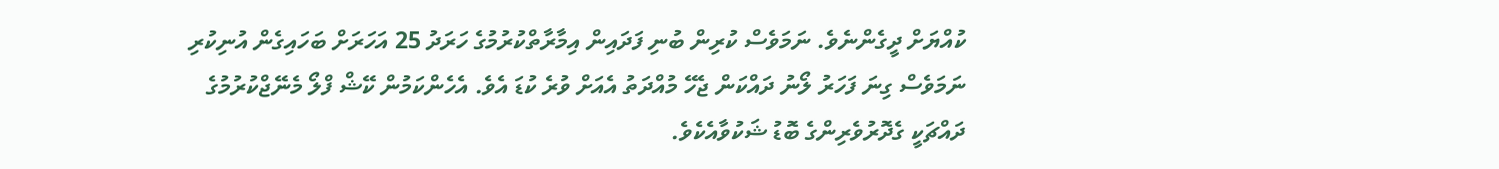ކުއްޔަށް ދީގެންނެވެ. ނަމަވެސް ކުރިން ބުނި ފަދައިން އިމާރާތްކުރުމުގެ ހަރަދު 25 އަހަރަށް ބަހައިގެން އުނިކުރި ނަމަވެސް ގިނަ ފަހަރު ލޯނު ދައްކަން ޖެހޭ މުއްދަތު އެއަށް ވުރެ ކުޑަ އެވެ. އެހެންކަމުން ކޭޝް ފްލޯ މެނޭޖްކުރުމުގެ ދައްޗަކީ ގެދޮރުވެރިންގެ ބޮޑު ޝަކުވާއެކެވެ.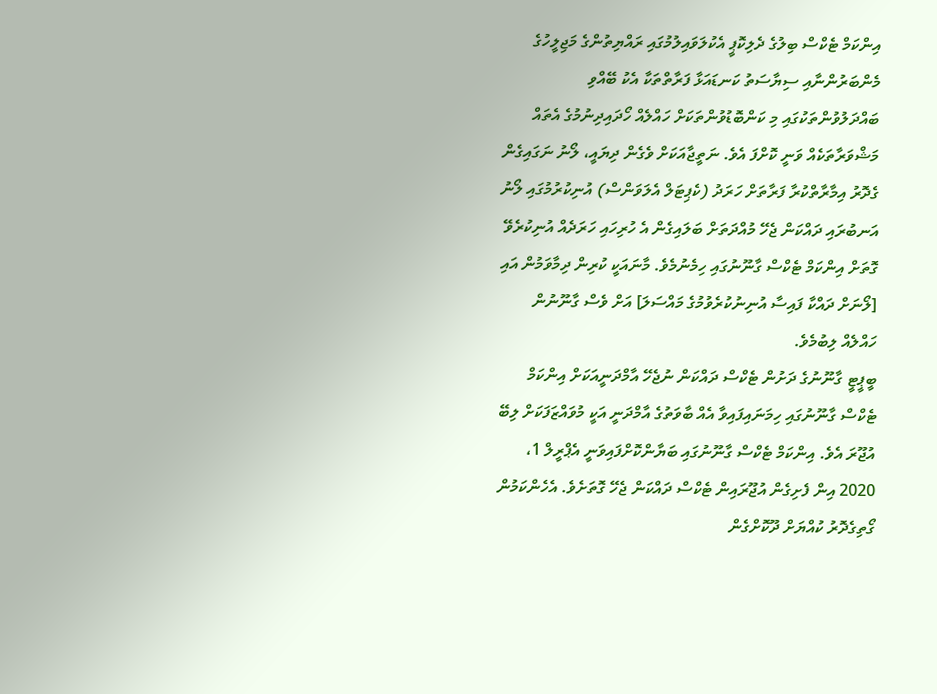އިންކަމް ޓެކްސް ބިލުގެ ދެލިކޮޕީ އެކުލަވައިލުމުގައި ރައްޔިތުންގެ މަޖިލީހުގެ މެންބަރުންނާއި ސިޔާސަތު ކަނޑައަޅާ ފަރާތްތަކާ އެކު ބޭއްވި ބައްދަލުވުންތަކުގައި މި ކަންބޮޑުވުންތަކަށް ހައްލެއް ހޯދައިދިނުމުގެ އެތައް މަޝްވަރާތަކެއް ވަނީ ކޮށްފަ އެވެ. ނަތީޖާއަކަށް ވެގެން ދިޔައީ، ލޯނު ނަގައިގެން ގެދޮރު އިމާރާތްކުރާ ފަރާތަށް ހަރަދު (ކެޕިޓަލް އެލަވަންސް) އުނިކުރުމުގައި ލޯނު އަނބުރައި ދައްކަން ޖެހޭ މުއްދަތަށް ބަލައިގެން އެ ހުރިހައި ހަރަދެއް އުނިކުރެވޭ ގޮތަށް އިންކަމް ޓެކްސް ގާނޫނުގައި ހިމެނުމެވެ. މާނައަކީ ކުރިން ދިމާވަމުން އައި [ލޯނަށް ދައްކާ ފައިސާ އުނިނުކުރެވުމުގެ މައްސަލަ] އަށް ވެސް ގާނޫނުން ހައްލެއް ލިބުމެވެ.
ބީޕީޓީ ގާނޫނުގެ ދަށުން ޓެކްސް ދައްކަން ނުޖެހޭ އާމްދަނީއަކަށް އިންކަމް ޓެކްސް ގާނޫނުގައި ހިމަނައިފައިވާ އެއް ބާވަތުގެ އާމްދަނީ އަކީ މުވައްޒަފަކަށް ލިބޭ އުޖޫރަ އެވެ. އިންކަމް ޓެކްސް ގާނޫނުގައި ބަޔާންކޮށްފައިވަނީ އެޕްރީލް 1، 2020 އިން ފެށިގެން އުޖޫރައިން ޓެކްސް ދައްކަން ޖެހޭ ގޮތަށެވެ. އެހެންކަމުން ގޯތިގެދޮރު ކުއްޔަށް ދޫކޮށްގެން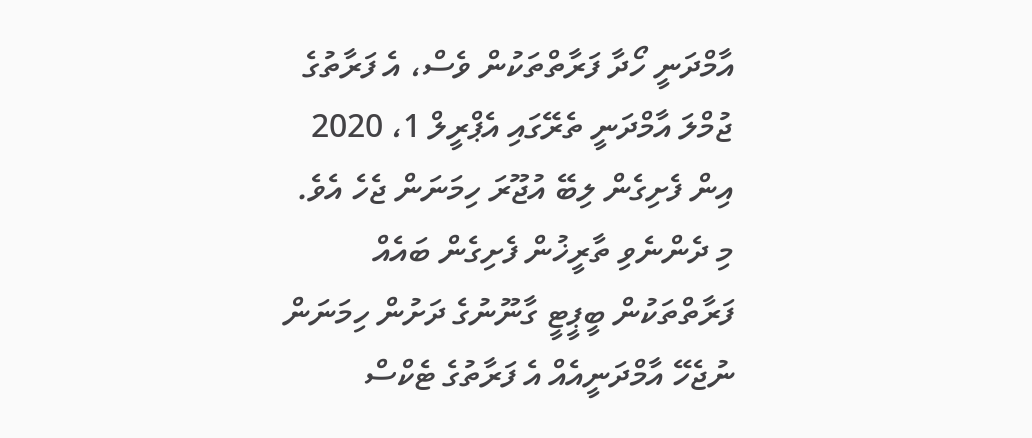އާމްދަނީ ހޯދާ ފަރާތްތަކުން ވެސް، އެ ފަރާތުގެ ޖުމްލަ އާމްދަނީ ތެރޭގައި އެޕްރީލް 1، 2020 އިން ފެށިގެން ލިބޭ އުޖޫރަ ހިމަނަން ޖެހެ އެވެ. މި ދެންނެވި ތާރީޚުން ފެށިގެން ބައެއް ފަރާތްތަކުން ބީޕީޓީ ގާނޫނުގެ ދަށުން ހިމަނަން ނުޖެހޭ އާމްދަނީއެއް އެ ފަރާތުގެ ޓެކްސް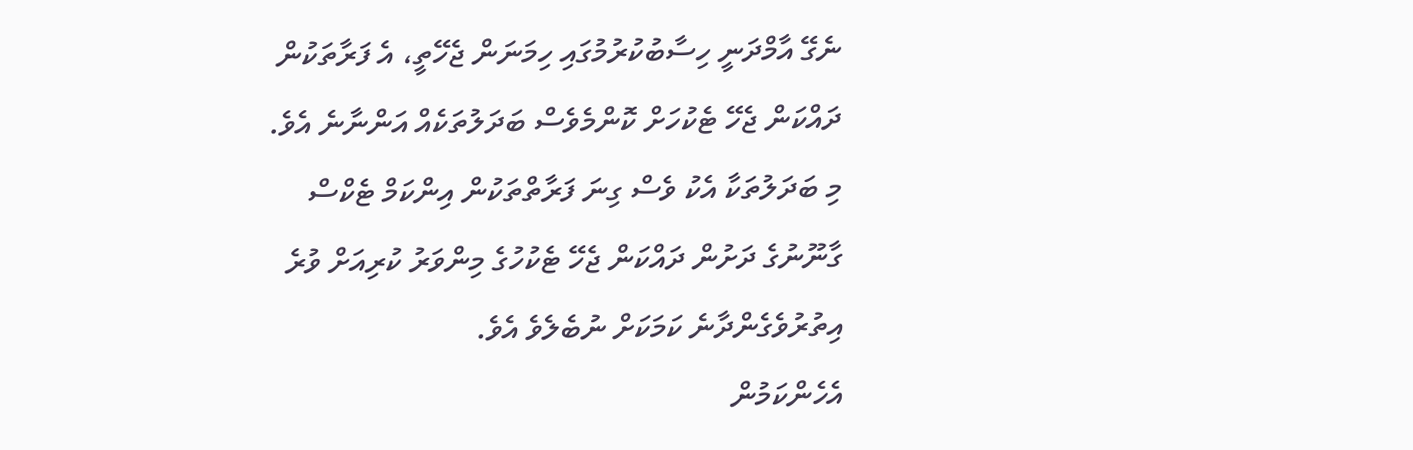ނެގޭ އާމްދަނީ ހިސާބުކުރުމުގައި ހިމަނަން ޖެހޭތީ، އެ ފަރާތަކުން ދައްކަން ޖެހޭ ޓެކުހަށް ކޮންމެވެސް ބަދަލުތަކެއް އަންނާނެ އެވެ. މި ބަދަލުތަކާ އެކު ވެސް ގިނަ ފަރާތްތަކުން އިންކަމް ޓެކްސް ގާނޫނުގެ ދަށުން ދައްކަން ޖެހޭ ޓެކުހުގެ މިންވަރު ކުރިއަށް ވުރެ އިތުރުވެގެންދާނެ ކަމަކަށް ނުބެލެވެ އެވެ.
އެހެންކަމުން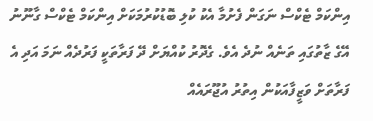އިންކަމް ޓެކްސް ނަގަން ފެށުމާ އެކު ކުލި ބޮޑުކުރުމަކަށް އިންކަމް ޓެކްސް ގާނޫނު އޭގެ ޒާތުގައި ތަނެއް ނުދެ އެވެ. ގެދޮރު ކުއްޔަށް ދޭ ފަރާތަކީ ފަރުދެއް ނަމަ އަދި އެ ފަރާތަށް ވަޒީފާއަކުން އިތުރު އުޖޫރައެއް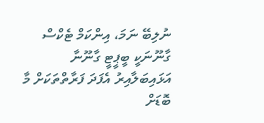ނުލިބޭ ނަމަ، އިންކަމް ޓެކްސް ގާނޫނަކީ ބީޕީޓީ ގާނޫނާ އަޅައިބަލާއިރު އެފަދަ ފަރާތްތަކަށް މާ ބޮޑަށް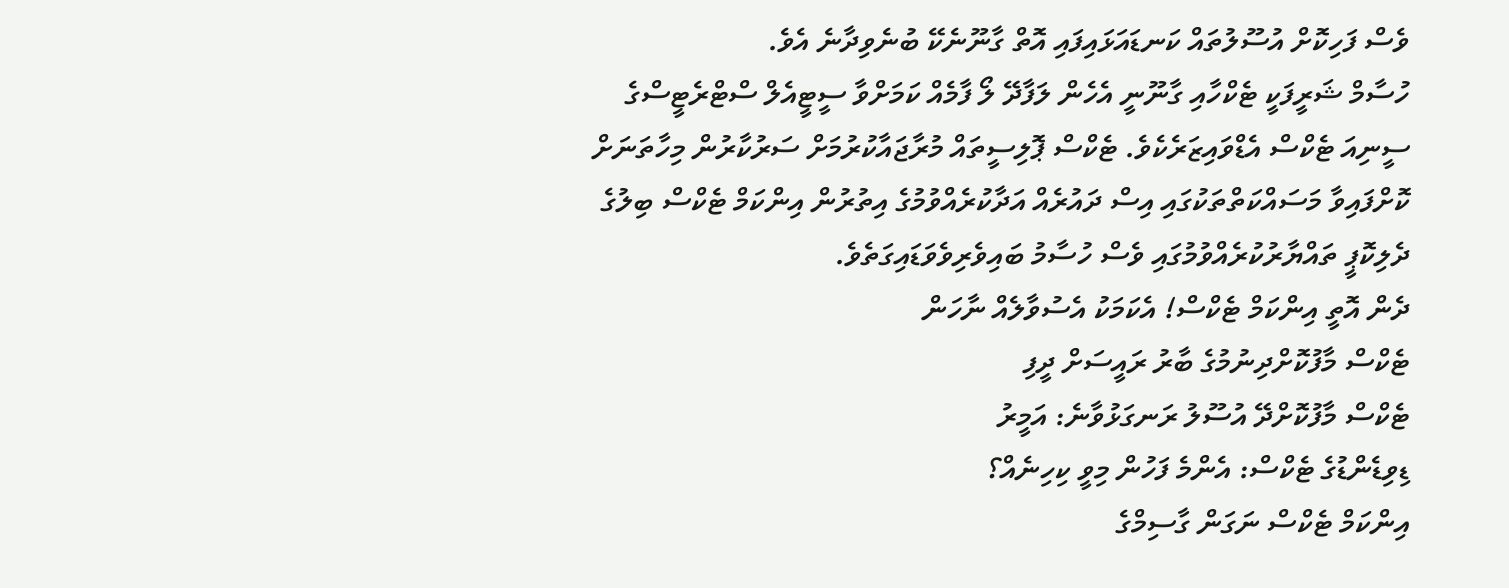ވެސް ފަހިކޮށް އުސޫލުތައް ކަނޑައަޅައިފައި އޮތް ގާނޫނެކޭ ބުނެވިދާނެ އެވެ.
ހުސާމް ޝަރީފަކީ ޓެކްހާއި ގާނޫނީ އެހެން ލަފާދޭ ލޯ ފާމެއް ކަމަށްވާ ސީޓީއެލް ސްޓްރެޓީސްގެ ސީނިއަ ޓެކްސް އެޑްވައިޒަރެކެވެ. ޓެކްސް ޕޮލިސީތައް މުރާޖައާކުރުމަށް ސަރުކާރުން މިހާތަނަށް ކޮށްފައިވާ މަސައްކަތްތަކުގައި އިސް ދައުރެއް އަދާކުރެއްވުމުގެ އިތުރުން އިންކަމް ޓެކްސް ބިލުގެ ދެލިކޮޕީ ތައްޔާރުކުރެއްވުމުގައި ވެސް ހުސާމު ބައިވެރިވެވަޑައިގަތެވެ.
ދެން އޮތީ އިންކަމް ޓެކްސް! އެކަމަކު އެސުވާލެއް ނާހަން
ޓެކްސް މާފުކޮށްދިނުމުގެ ބާރު ރައީސަށް ދީފި
ޓެކްސް މާފުކޮށްދޭ އުސޫލު ރަނގަޅުވާނެ: އަމީރު
ޑިވިޑެންޑުގެ ޓެކްސް: އެންމެ ފަހުން މިވީ ކިހިނެއް؟
އިންކަމް ޓެކްސް ނަގަން ގާސިމްގެ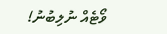ވޯޓެއް ނުލިބުނު!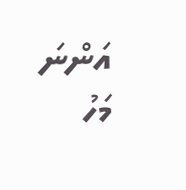އަންނަ މަހު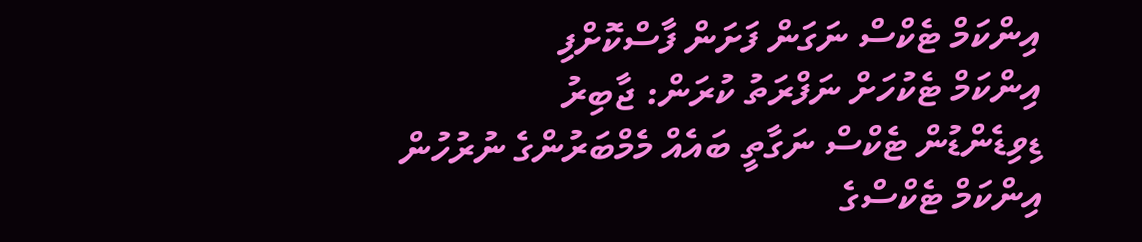އިންކަމް ޓެކްސް ނަގަން ފަށަން ފާސްކޮށްފި
އިންކަމް ޓެކުހަށް ނަފްރަތު ކުރަން: ޖާބިރު
ޑިވިޑެންޑުން ޓެކްސް ނަގާތީ ބައެއް މެމްބަރުންގެ ނުރުހުން
އިންކަމް ޓެކްސްގެ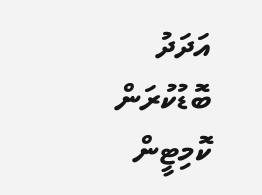އަދަދު ބޮޑުކުރަން ކޮމިޓީން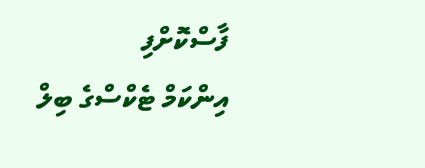ފާސްކޮށްފި
އިންކަމް ޓެކްސްގެ ބިލް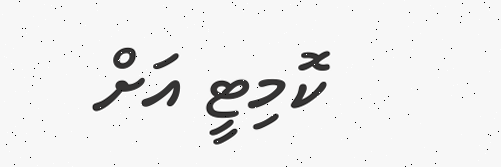ކޮމިޓީ އަށް